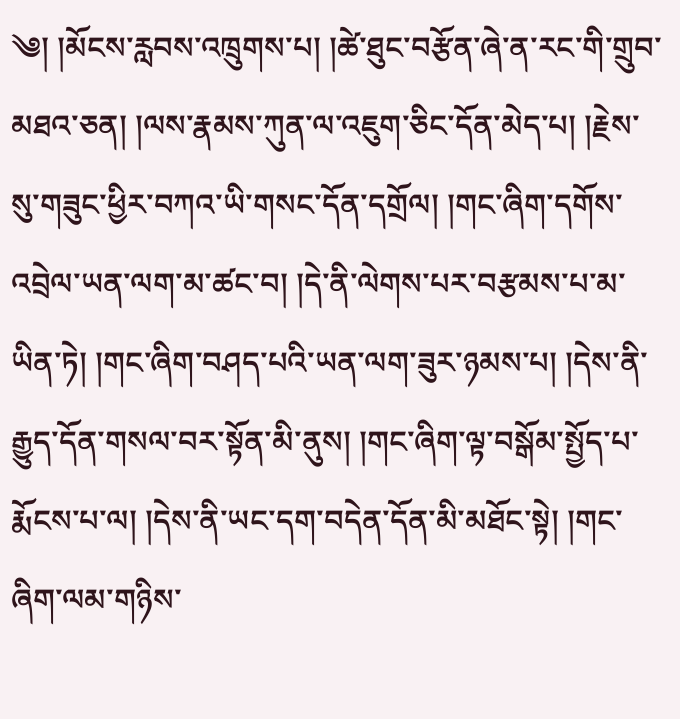༄། །མོངས་རླབས་འཁྲུགས་པ། །ཚེ་ཐུང་བརྩོན་ཞེ་ན་རང་གི་གྲུབ་མཐའ་ཅན། །ལས་རྣམས་ཀུན་ལ་འཇུག་ཅིང་དོན་མེད་པ། །རྗེས་སུ་གཟུང་ཕྱིར་བཀའ་ཡི་གསང་དོན་དགྲོལ། །གང་ཞིག་དགོས་འབྲེལ་ཡན་ལག་མ་ཚང་བ། །དེ་ནི་ལེགས་པར་བརྩམས་པ་མ་ཡིན་ཏེ། །གང་ཞིག་བཤད་པའི་ཡན་ལག་ཟུར་ཉམས་པ། །དེས་ནི་རྒྱུད་དོན་གསལ་བར་སྟོན་མི་ནུས། །གང་ཞིག་ལྟ་བསྒོམ་སྤྱོད་པ་རྨོངས་པ་ལ། །དེས་ནི་ཡང་དག་བདེན་དོན་མི་མཐོང་སྟེ། །གང་ཞིག་ལམ་གཉིས་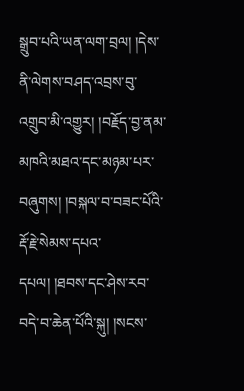སྒྲུབ་པའི་ཡན་ལག་བྲལ། །དེས་ནི་ལེགས་བཤད་འབྲས་བུ་འགྲུབ་མི་འགྱུར། །བརྗོད་བྱ་ནམ་མཁའི་མཐའ་དང་མཉམ་པར་བཞུགས། །བསྐལ་བ་བཟང་པོའི་རྡོ་རྗེ་སེམས་དཔའ་དཔལ། །ཐབས་དང་ཤེས་རབ་བདེ་བ་ཆེན་པོའི་སྐུ། །སངས་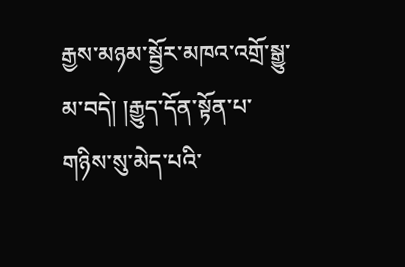རྒྱས་མཉམ་སྦྱོར་མཁའ་འགྲོ་སྒྱུ་མ་བདེ། །རྒྱུད་དོན་སྟོན་པ་གཉིས་སུ་མེད་པའི་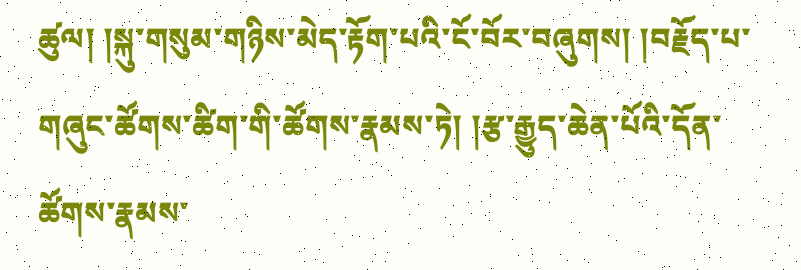ཚུལ། །སྐུ་གསུམ་གཉིས་མེད་རྟོག་པའི་ངོ་བོར་བཞུགས། །བརྗོད་པ་གཞུང་ཚོགས་ཚིག་གི་ཚོགས་རྣམས་ཏེ། །རྩ་རྒྱུད་ཆེན་པོའི་དོན་ཚོགས་རྣམས་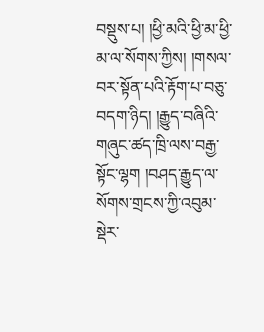བསྡུས་པ། །ཕྱི་མའི་ཕྱི་མ་ཕྱི་མ་ལ་སོགས་ཀྱིས། །གསལ་བར་སྟོན་པའི་རྟོག་པ་བཅུ་བདག་ཉིད། །རྒྱུད་བཞིའི་གཞུང་ཚད་ཁྲི་ལས་བརྒྱ་སྟོང་ལྷག །བཤད་རྒྱུད་ལ་སོགས་གྲངས་ཀྱི་འབུམ་སྡེར་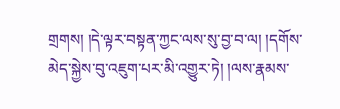གྲགས། །དེ་ལྟར་བསྟན་ཀྱང་ལས་སུ་བྱ་བ་ལ། །དགོས་མེད་སྐྱེས་བུ་འཇུག་པར་མི་འགྱུར་ཏེ། །ལས་རྣམས་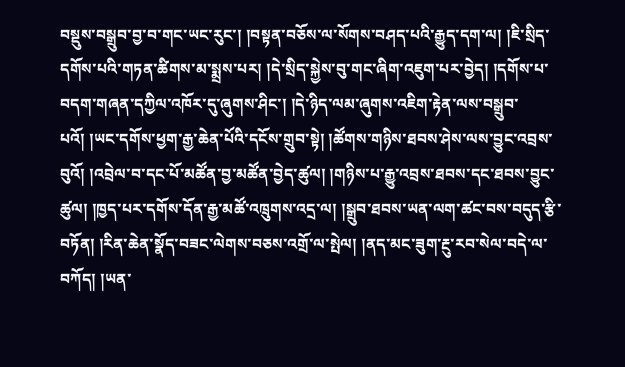བསྡུས་བསྒྲུབ་བྱ་བ་གང་ཡང་རུང་། །བསྟན་བཅོས་ལ་སོགས་བཤད་པའི་རྒྱུད་དག་ལ། །ཇི་སྲིད་དགོས་པའི་གཏན་ཚིགས་མ་སྨྲས་པར། །དེ་སྲིད་སྐྱེས་བུ་གང་ཞིག་འཇུག་པར་བྱེད། །དགོས་པ་བདག་གཞན་དཀྱིལ་འཁོར་དུ་ཞུགས་ཤིང་། །དེ་ཉིད་ལམ་ཞུགས་འཇིག་རྟེན་ལས་བསྒྲུབ་པའོ། །ཡང་དགོས་ཕྱག་རྒྱ་ཆེན་པོའི་དངོས་གྲུབ་སྟེ། །ཚོགས་གཉིས་ཐབས་ཤེས་ལས་བྱུང་འབྲས་བུའོ། །འབྲེལ་བ་དང་པོ་མཚོན་བྱ་མཚོན་བྱེད་ཚུལ། །གཉིས་པ་རྒྱུ་འབྲས་ཐབས་དང་ཐབས་བྱུང་ཚུལ། །ཁྱད་པར་དགོས་དོན་རྒྱ་མཚོ་འཁྲུགས་འདྲ་ལ། །སྒྲུབ་ཐབས་ཡན་ལག་ཚང་བས་བདུད་རྩི་བཏོན། །རིན་ཆེན་སྣོད་བཟང་ལེགས་བཅས་འགྲོ་ལ་སྤེལ། །ནད་མང་ཟུག་རྔུ་རབ་སེལ་བདེ་ལ་བཀོད། །ཡན་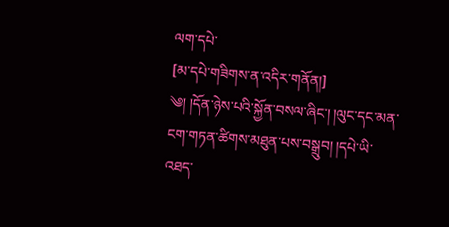ལག་དཔེ་
[མ་དཔེ་གཟིགས་ན་འདིར་གནོན།]
༄། །དོན་ཉེས་པའི་སྐྱོན་བསལ་ཞིང་། །ལུང་དང་མན་ངག་གཏན་ཚིགས་མཐུན་པས་བསྒྲུབ། །དཔེ་ཡི་འཐད་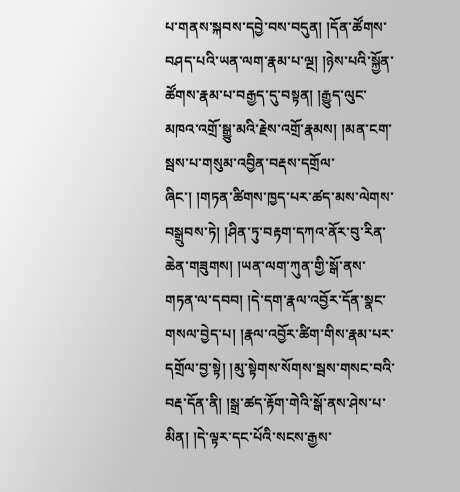པ་གནས་སྐབས་དབྱེ་བས་བདུན། །དོན་ཚོགས་བཤད་པའི་ཡན་ལག་རྣམ་པ་ལྔ། །ཉེས་པའི་སྐྱོན་ཚོགས་རྣམ་པ་བརྒྱད་དུ་བསྟན། །རྒྱུད་ལུང་མཁའ་འགྲོ་སྒྱུ་མའི་རྗེས་འགྲོ་རྣམས། །མན་ངག་སྦས་པ་གསུམ་འབྱིན་བརྡས་དགྲོལ་ཞིང་། །གཏན་ཚིགས་ཁྱད་པར་ཚད་མས་ལེགས་བསྒྲུབས་ཏེ། །ཤིན་ཏུ་བརྟག་དཀའ་ནོར་བུ་རིན་ཆེན་གཟུགས། །ཡན་ལག་ཀུན་གྱི་སྒོ་ནས་གཏན་ལ་དབབ། །དེ་དག་རྣལ་འབྱོར་དོན་སྣང་གསལ་བྱེད་པ། །རྣལ་འབྱོར་ཚིག་གིས་རྣམ་པར་དགྲོལ་བྱ་སྟེ། །མུ་སྟེགས་སོགས་སྦས་གསང་བའི་བརྡ་དོན་ནི། །སྒྲ་ཚད་རྟོག་གེའི་སྒོ་ནས་ཤེས་པ་མིན། །དེ་ལྟར་དང་པོའི་སངས་རྒྱས་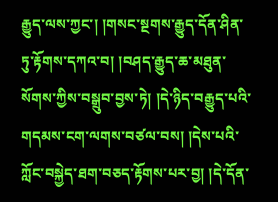རྒྱུད་ལས་ཀྱང་། །གསང་སྔགས་རྒྱུད་དོན་ཤིན་ཏུ་རྟོགས་དཀའ་བ། །བཤད་རྒྱུད་ཆ་མཐུན་སོགས་ཀྱིས་བསྒྲུབ་བྱས་ཏེ། །དེ་ཉིད་བརྒྱུད་པའི་གདམས་ངག་ལགས་བཙལ་བས། །དེས་པའི་ཀློང་བསྐྱེད་ཐག་བཅད་རྟོགས་པར་བྱ། །དེ་དོན་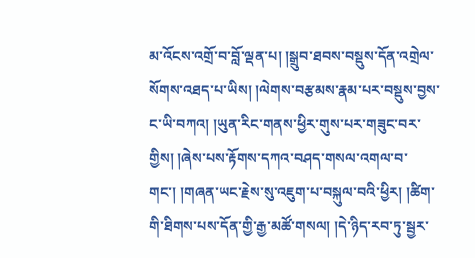མ་འོངས་འགྲོ་བ་བློ་ལྡན་པ། །སྒྲུབ་ཐབས་བསྡུས་དོན་འགྲེལ་སོགས་འཐད་པ་ཡིས། །ལེགས་བརྩམས་རྣམ་པར་བསྡུས་བྱས་ང་ཡི་བཀའ། །ཡུན་རིང་གནས་ཕྱིར་གུས་པར་གཟུང་བར་གྱིས། །ཞེས་པས་རྟོགས་དཀའ་བཤད་གསལ་འགལ་བ་གང་། །གཞན་ཡང་རྗེས་སུ་འཇུག་པ་བསྐུལ་བའི་ཕྱིར། །ཚིག་གི་ཐིགས་པས་དོན་གྱི་རྒྱ་མཚོ་གསལ། །དེ་ཉིད་རབ་ཏུ་སྦྱར་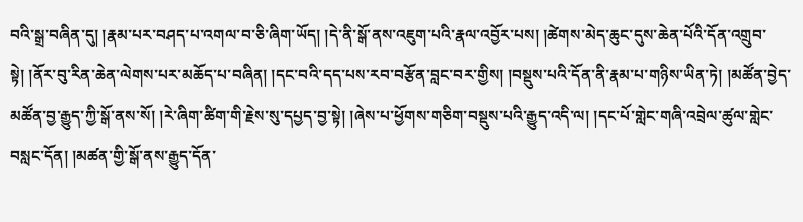བའི་སྒྲ་བཞིན་དུ། །རྣམ་པར་བཤད་པ་འགལ་བ་ཅི་ཞིག་ཡོད། །དེ་ནི་སྒོ་ནས་འཇུག་པའི་རྣལ་འབྱོར་པས། །ཚེགས་མེད་ཆུང་དུས་ཆེན་པོའི་དོན་འགྲུབ་སྟེ། །ནོར་བུ་རིན་ཆེན་ལེགས་པར་མཆོད་པ་བཞིན། །དང་བའི་དད་པས་རབ་བརྩོན་བླང་བར་གྱིས། །བསྡུས་པའི་དོན་ནི་རྣམ་པ་གཉིས་ཡིན་ཏེ། །མཚོན་བྱེད་མཚོན་བྱ་རྒྱུད་ཀྱི་སྒོ་ནས་སོ། །རེ་ཞིག་ཚིག་གི་རྗེས་སུ་དཔྱད་བྱ་སྟེ། །ཞེས་པ་ཕྱོགས་གཅིག་བསྡུས་པའི་རྒྱུད་འདི་ལ། །དང་པོ་གླེང་གཞི་འབྲེལ་ཚུལ་གླེང་བསླང་དོན། །མཚན་གྱི་སྒོ་ནས་རྒྱུད་དོན་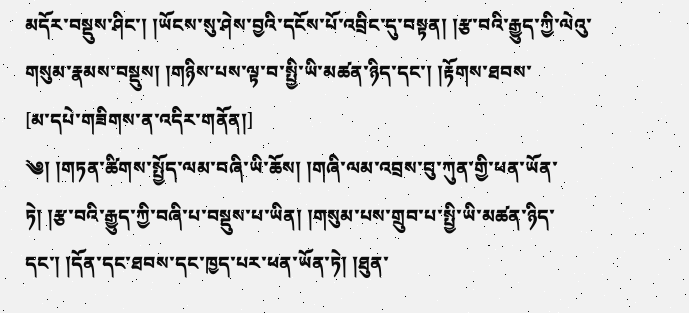མདོར་བསྡུས་ཤིང་། །ཡོངས་སུ་ཤེས་བྱའི་དངོས་པོ་འབྲིང་དུ་བསྟན། །རྩ་བའི་རྒྱུད་ཀྱི་ལེའུ་གསུམ་རྣམས་བསྡུས། །གཉིས་པས་ལྟ་བ་སྤྱི་ཡི་མཚན་ཉིད་དང་། །རྟོགས་ཐབས་
[མ་དཔེ་གཟིགས་ན་འདིར་གནོན།]
༄། །གཏན་ཚིགས་སྤྱོད་ལམ་བཞི་ཡི་ཆོས། །གཞི་ལམ་འབྲས་བུ་ཀུན་གྱི་ཕན་ཡོན་ཏེ། །རྩ་བའི་རྒྱུད་ཀྱི་བཞི་པ་བསྡུས་པ་ཡིན། །གསུམ་པས་གྲུབ་པ་སྤྱི་ཡི་མཚན་ཉིད་དང་། །དོན་དང་ཐབས་དང་ཁྱད་པར་ཕན་ཡོན་ཏེ། །ཐུན་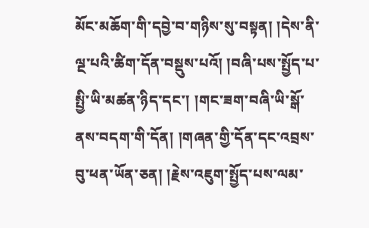མོང་མཆོག་གི་དབྱེ་བ་གཉིས་སུ་བསྟན། །དེས་ནི་ལྔ་པའི་ཚིག་དོན་བསྡུས་པའོ། །བཞི་པས་སྤྱོད་པ་སྤྱི་ཡི་མཚན་ཉིད་དང་། །གང་ཟག་བཞི་ཡི་སྒོ་ནས་བདག་གི་དོན། །གཞན་གྱི་དོན་དང་འབྲས་བུ་ཕན་ཡོན་ཅན། །རྗེས་འཇུག་སྤྱོད་པས་ལམ་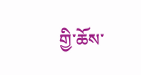གྱི་ཆོས་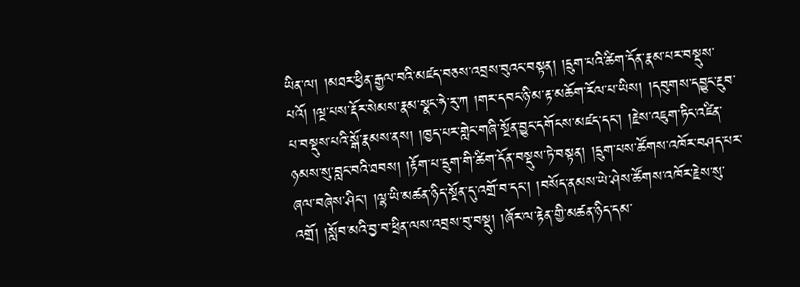ཡིན་ལ། །མཐར་ཕྱིན་རྒྱལ་བའི་མཛད་བཅས་འབྲས་བུའང་བསྟན། །དྲུག་པའི་ཚིག་དོན་རྣམ་པར་བསྡུས་པའོ། །ལྔ་པས་རྡོར་སེམས་རྣམ་སྣང་ཧེ་རུ་ཀ །གར་དབང་ཉི་མ་རྟ་མཆོག་རོལ་པ་ཡིས། །དབུགས་དབྱུང་རྔུབ་པ་བསྡུས་པའི་སྒོ་རྣམས་ནས། །ཁྱད་པར་གླེང་གཞི་སྔོན་བྱུང་དགོངས་མཛད་དང་། །རྗེས་འཇུག་ཏིང་འཛིན་ཉམས་སུ་བླང་བའི་ཐབས། །རྟོག་པ་དྲུག་གི་ཚིག་དོན་བསྡུས་ཏེ་བསྟན། །དྲུག་པས་ཚོགས་འཁོར་བཤད་པར་ཞལ་བཞེས་ཤིང་། །ལྷ་ཡི་མཚན་ཉིད་སྔོན་དུ་འགྲོ་བ་དང་། །བསོད་ནམས་ཡེ་ཤེས་ཚོགས་འཁོར་རྗེས་སུ་འགྲོ། །སློབ་མའི་བྱ་བ་ཕྲིན་ལས་འབྲས་བུ་བསྡུ། །ཞོར་ལ་རྟེན་གྱི་མཚན་ཉིད་དམ་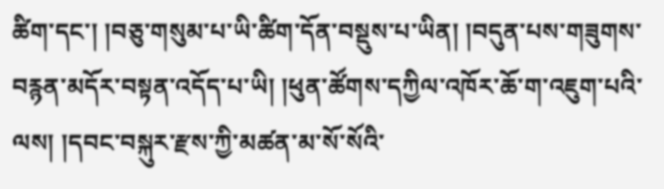ཚིག་དང་། །བཅུ་གསུམ་པ་ཡི་ཚིག་དོན་བསྡུས་པ་ཡིན། །བདུན་པས་གཟུགས་བརྙན་མདོར་བསྟན་འདོད་པ་ཡི། །ཕུན་ཚོགས་དཀྱིལ་འཁོར་ཆོ་ག་འཇུག་པའི་ལས། །དབང་བསྐུར་རྫས་ཀྱི་མཚན་མ་སོ་སོའི་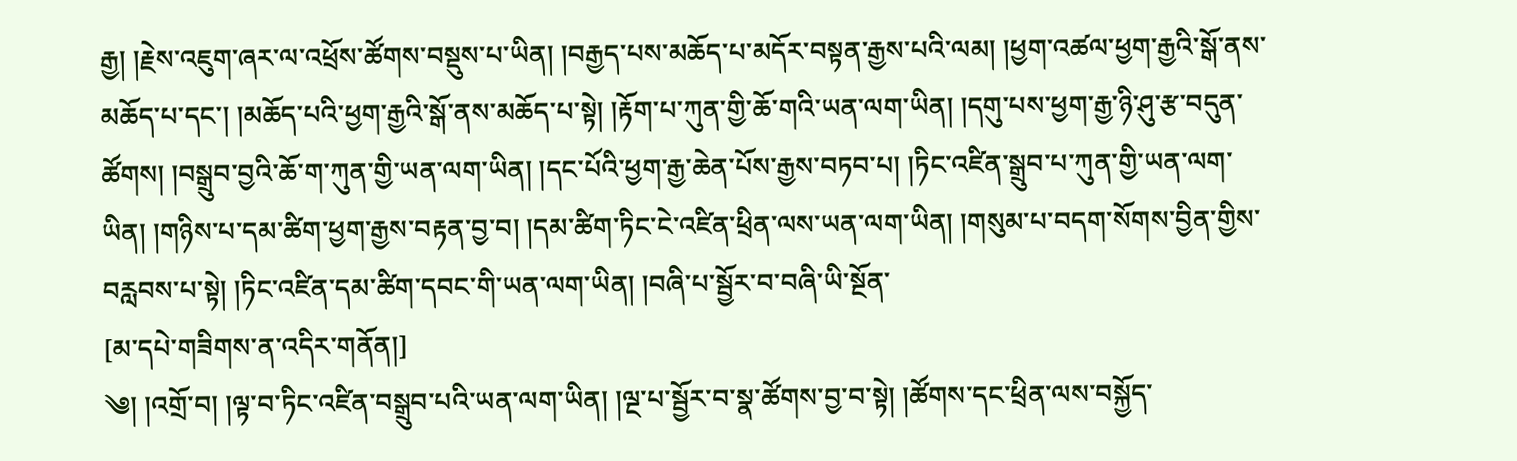རྒྱ། །རྗེས་འཇུག་ཞར་ལ་འཕྲོས་ཚོགས་བསྡུས་པ་ཡིན། །བརྒྱད་པས་མཆོད་པ་མདོར་བསྟན་རྒྱས་པའི་ལམ། །ཕྱག་འཚལ་ཕྱག་རྒྱའི་སྒོ་ནས་མཆོད་པ་དང་། །མཆོད་པའི་ཕྱག་རྒྱའི་སྒོ་ནས་མཆོད་པ་སྟེ། །རྟོག་པ་ཀུན་གྱི་ཆོ་གའི་ཡན་ལག་ཡིན། །དགུ་པས་ཕྱག་རྒྱ་ཉི་ཤུ་རྩ་བདུན་ཚོགས། །བསྒྲུབ་བྱའི་ཆོ་ག་ཀུན་གྱི་ཡན་ལག་ཡིན། །དང་པོའི་ཕྱག་རྒྱ་ཆེན་པོས་རྒྱས་བཏབ་པ། །ཏིང་འཛིན་སྒྲུབ་པ་ཀུན་གྱི་ཡན་ལག་ཡིན། །གཉིས་པ་དམ་ཚིག་ཕྱག་རྒྱས་བརྟན་བྱ་བ། །དམ་ཚིག་ཏིང་ངེ་འཛིན་ཕྲིན་ལས་ཡན་ལག་ཡིན། །གསུམ་པ་བདག་སོགས་བྱིན་གྱིས་བརླབས་པ་སྟེ། །ཏིང་འཛིན་དམ་ཚིག་དབང་གི་ཡན་ལག་ཡིན། །བཞི་པ་སྦྱོར་བ་བཞི་ཡི་སྔོན་
[མ་དཔེ་གཟིགས་ན་འདིར་གནོན།]
༄། །འགྲོ་བ། །ལྟ་བ་ཏིང་འཛིན་བསྒྲུབ་པའི་ཡན་ལག་ཡིན། །ལྔ་པ་སྦྱོར་བ་སྣ་ཚོགས་བྱ་བ་སྟེ། །ཚོགས་དང་ཕྲིན་ལས་བསྐྱོད་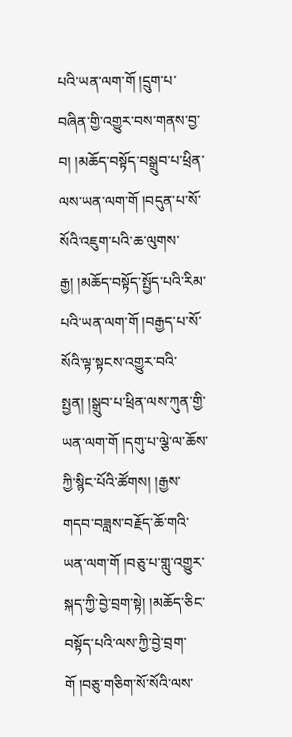པའི་ཡན་ལག་གོ །དྲུག་པ་བཞིན་གྱི་འགྱུར་བས་གནས་བྱ་བ། །མཆོད་བསྟོད་བསྒྲུབ་པ་ཕྲིན་ལས་ཡན་ལག་གོ །བདུན་པ་སོ་སོའི་འཇུག་པའི་ཆ་ལུགས་རྒྱ། །མཆོད་བསྟོད་སྤྱོད་པའི་རིམ་པའི་ཡན་ལག་གོ །བརྒྱད་པ་སོ་སོའི་ལྟ་སྟངས་འགྱུར་བའི་སྤྱན། །སྒྲུབ་པ་ཕྲིན་ལས་ཀུན་གྱི་ཡན་ལག་གོ །དགུ་པ་ལྕེ་ལ་ཆོས་ཀྱི་སྙིང་པོའི་ཚོགས། །རྒྱས་གདབ་བཟླས་བརྗོད་ཆོ་གའི་ཡན་ལག་གོ །བཅུ་པ་གླུ་འགྱུར་སྐད་ཀྱི་བྱེ་བྲག་སྟེ། །མཆོད་ཅིང་བསྟོད་པའི་ལས་ཀྱི་བྱེ་བྲག་གོ །བཅུ་གཅིག་སོ་སོའི་ལས་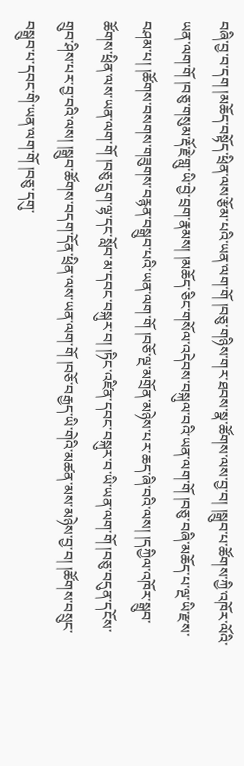བཞི་བྱ་བ་དག །མཆོད་བསྟོད་ཕྲིན་ལས་རྩོམ་པའི་ཡན་ལག་གོ །བཅུ་གཉིས་གར་ཐབས་སྣ་ཚོགས་ལས་བྱ་བ། །སྒྲུབ་པ་ཚོགས་ཀྱི་འཁོར་ལོའི་ཡན་ལག་གོ །བཅུ་གསུམ་རྡོ་རྗེ་གླུ་ཡི་བྱེ་བྲག་རྣམས། །མཆོད་ཅིང་གསོལ་འདེབས་བསྐུལ་བའི་ཡན་ལག་གོ །བཅུ་བཞི་མཆོད་པ་ལྔ་ཡི་རྫས་བཤམ་པ། །ཚོགས་བསགས་གཟུགས་བརྙན་བསྒྲུབ་པའི་ཡན་ལག་གོ །བཅོ་ལྔ་མགྲོན་མཉེས་པར་ཆད་ཞི་བའི་ལས། །དཀྱིལ་འཁོར་སྒྲུབ་ཚོགས་ཕྲིན་ལས་ཡན་ལག་གོ །བཅུ་དྲུག་ལྷ་དང་སློབ་མ་དབང་བསྐུར་བ། །ཏིང་འཛིན་དབང་བསྐུར་བ་ཡི་ཡན་ལག་གོ །བཅུ་བདུན་དངོས་གྲུབ་ཤིས་པར་བྱ་བའི་ལས། །སྒྲུབ་ཚོགས་བདག་དོན་ཕྲིན་ལས་ཡན་ལག་གོ །བཅོ་བརྒྱད་ཡི་གེའི་མཚན་མས་མཉེས་བྱ་བ། །ཚོགས་བསྲུང་བསྒྲུབ་པ་དབང་གི་ཡན་ལག་གོ །བཅུ་དགུ་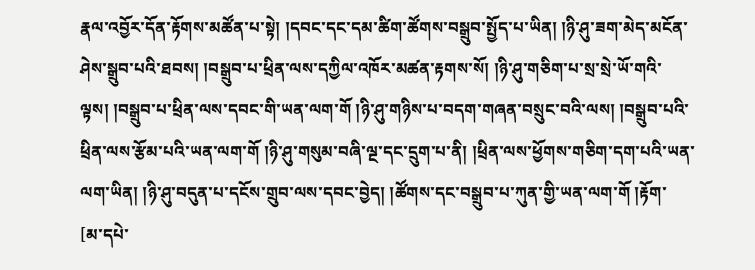རྣལ་འབྱོར་དོན་རྟོགས་མཚོན་པ་སྟེ། །དབང་དང་དམ་ཚིག་ཚོགས་བསྒྲུབ་སྤྱོད་པ་ཡིན། །ཉི་ཤུ་ཟག་མེད་མངོན་ཤེས་སྒྲུབ་པའི་ཐབས། །བསྒྲུབ་པ་ཕྲིན་ལས་དཀྱིལ་འཁོར་མཚན་རྟགས་སོ། །ཉི་ཤུ་གཅིག་པ་སྲ་སྲེ་ཡོ་གའི་ལྟས། །བསྒྲུབ་པ་ཕྲིན་ལས་དབང་གི་ཡན་ལག་གོ །ཉི་ཤུ་གཉིས་པ་བདག་གཞན་བསྲུང་བའི་ལས། །བསྒྲུབ་པའི་ཕྲིན་ལས་རྩོམ་པའི་ཡན་ལག་གོ །ཉི་ཤུ་གསུམ་བཞི་ལྔ་དང་དྲུག་པ་ནི། །ཕྲིན་ལས་ཕྱོགས་གཅིག་དག་པའི་ཡན་ལག་ཡིན། །ཉི་ཤུ་བདུན་པ་དངོས་གྲུབ་ལས་དབང་བྱེད། །ཚོགས་དང་བསྒྲུབ་པ་ཀུན་གྱི་ཡན་ལག་གོ །རྟོག་
[མ་དཔེ་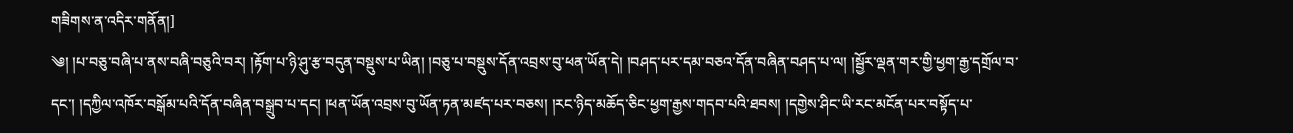གཟིགས་ན་འདིར་གནོན།]
༄། །པ་བཅུ་བཞི་པ་ནས་བཞི་བཅུའི་བར། །རྟོག་པ་ཉི་ཤུ་རྩ་བདུན་བསྡུས་པ་ཡིན། །བཅུ་པ་བསྡུས་དོན་འབྲས་བུ་ཕན་ཡོན་དེ། །བཤད་པར་དམ་བཅའ་དོན་བཞིན་བཤད་པ་ལ། །སྦྱོར་ལྡན་གར་གྱི་ཕྱག་རྒྱ་དགྲོལ་བ་དང་། །དཀྱིལ་འཁོར་བསྒོམ་པའི་དོན་བཞིན་བསྒྲུབ་པ་དང། །ཕན་ཡོན་འབྲས་བུ་ཡོན་ཏན་མཛད་པར་བཅས། །རང་ཉིད་མཆོད་ཅིང་ཕྱག་རྒྱས་གདབ་པའི་ཐབས། །དགྱེས་ཤིང་ཡི་རང་མངོན་པར་བསྟོད་པ་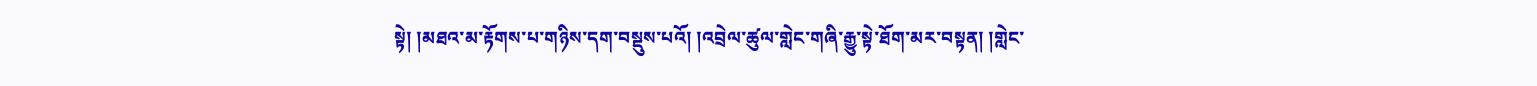སྟེ། །མཐའ་མ་རྟོགས་པ་གཉིས་དག་བསྡུས་པའོ། །འབྲེལ་ཚུལ་གླེང་གཞི་རྒྱུ་སྟེ་ཐོག་མར་བསྟན། །གླེང་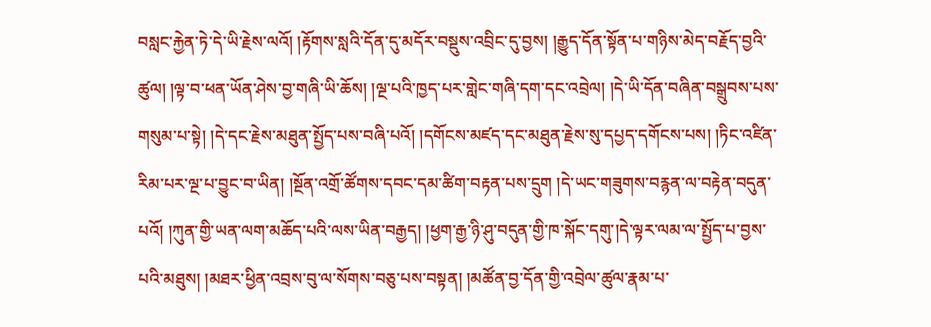བསླང་རྐྱེན་ཏེ་དེ་ཡི་རྗེས་ལའོ། །རྟོགས་སླའི་དོན་དུ་མདོར་བསྡུས་འབྲིང་དུ་བྱས། །རྒྱུད་དོན་སྟོན་པ་གཉིས་མེད་བརྗོད་བྱའི་ཚུལ། །ལྟ་བ་ཕན་ཡོན་ཤེས་བྱ་གཞི་ཡི་ཆོས། །ལྔ་པའི་ཁྱད་པར་གླེང་གཞི་དག་དང་འབྲེལ། །དེ་ཡི་དོན་བཞིན་བསྒྲུབས་པས་གསུམ་པ་སྟེ། །དེ་དང་རྗེས་མཐུན་སྤྱོད་པས་བཞི་པའོ། །དགོངས་མཛད་དང་མཐུན་རྗེས་སུ་དཔྱད་དགོངས་པས། །ཏིང་འཛིན་རིམ་པར་ལྔ་པ་བྱུང་བ་ཡིན། །སྔོན་འགྲོ་ཚོགས་དབང་དམ་ཚིག་བརྟན་པས་དྲུག །དེ་ཡང་གཟུགས་བརྙན་ལ་བརྟེན་བདུན་པའོ། །ཀུན་གྱི་ཡན་ལག་མཆོད་པའི་ལས་ཡིན་བརྒྱད། །ཕྱག་རྒྱ་ཉི་ཤུ་བདུན་གྱི་ཁ་སྐོང་དགུ་།དེ་ལྟར་ལམ་ལ་སྤྱོད་པ་བྱས་པའི་མཐུས། །མཐར་ཕྱིན་འབྲས་བུ་ལ་སོགས་བཅུ་པས་བསྟན། །མཚོན་བྱ་དོན་གྱི་འབྲེལ་ཚུལ་རྣམ་པ་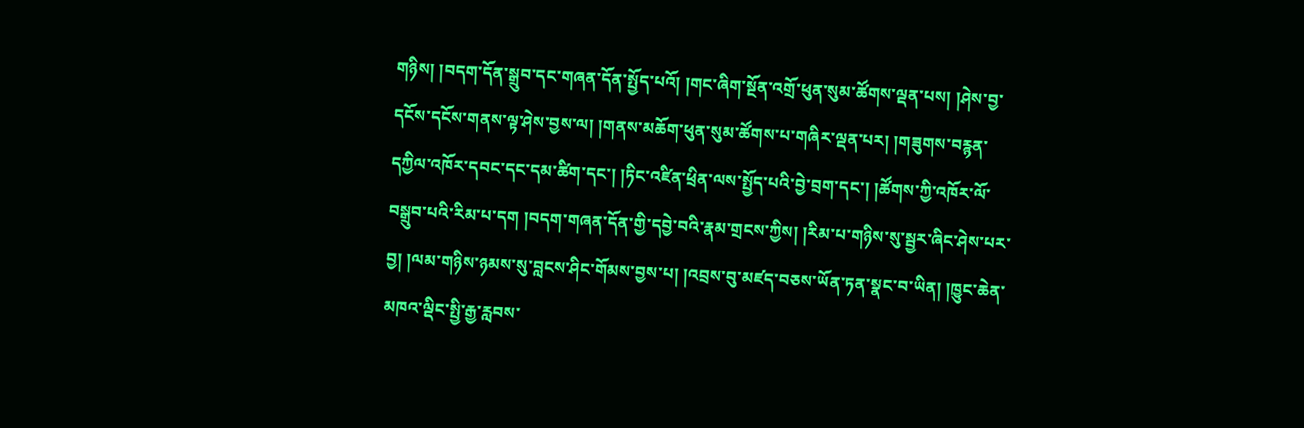གཉིས། །བདག་དོན་སྒྲུབ་དང་གཞན་དོན་སྤྱོད་པའོ། །གང་ཞིག་སྔོན་འགྲོ་ཕུན་སུམ་ཚོགས་ལྡན་པས། །ཤེས་བྱ་དངོས་དངོས་གནས་ལྟ་ཤེས་བྱས་ལ། །གནས་མཆོག་ཕུན་སུམ་ཚོགས་པ་གཞིར་ལྡན་པར། །གཟུགས་བརྙན་དཀྱིལ་འཁོར་དབང་དང་དམ་ཚིག་དང་། །ཏིང་འཛིན་ཕྲིན་ལས་སྤྱོད་པའི་བྱེ་བྲག་དང་། །ཚོགས་ཀྱི་འཁོར་ལོ་བསྒྲུབ་པའི་རིམ་པ་དག །བདག་གཞན་དོན་གྱི་དབྱེ་བའི་རྣམ་གྲངས་ཀྱིས། །རིམ་པ་གཉིས་སུ་སྦྱར་ཞིང་ཤེས་པར་བྱ། །ལམ་གཉིས་ཉམས་སུ་བླངས་ཤིང་གོམས་བྱས་པ། །འབྲས་བུ་མཛད་བཅས་ཡོན་ཏན་སྣང་བ་ཡིན། །ཁྱུང་ཆེན་མཁའ་ལྡིང་སྤྱི་རྒྱ་རླབས་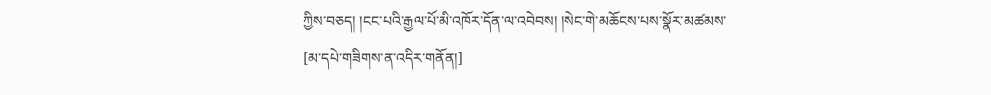ཀྱིས་བཅད། །ངང་པའི་རྒྱལ་པོ་མི་འཁོར་དོན་ལ་འབེབས། །སེང་གེ་མཆོངས་པས་སྣོར་མཚམས་
[མ་དཔེ་གཟིགས་ན་འདིར་གནོན།]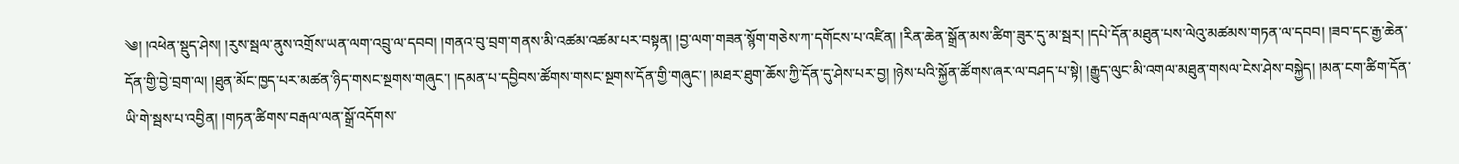༄། །འཕེན་སྡུད་ཤེས། །རུས་སྦལ་ནུས་འགྲོས་ཡན་ལག་འབྲུ་ལ་དབབ། །གནའ་བུ་བྲག་གནས་མི་འཚམ་འཚམ་པར་བསྟན། །བྱ་ལག་གཟན་སྙོག་གཅེས་ཀ་དགོངས་པ་འཛིན། །རིན་ཆེན་སྒྲོན་མས་ཚིག་ཟུར་དུ་མ་སྦར། །དཔེ་དོན་མཐུན་པས་ལེའུ་མཚམས་གཏན་ལ་དབབ། །ཟབ་དང་རྒྱ་ཆེན་དོན་གྱི་བྱེ་བྲག་ལ། །ཐུན་མོང་ཁྱད་པར་མཚན་ཉིད་གསང་སྔགས་གཞུང་། །དམན་པ་དབྱིབས་ཚོགས་གསང་སྔགས་དོན་གྱི་གཞུང་། །མཐར་ཐུག་ཆོས་ཀྱི་དོན་དུ་ཤེས་པར་བྱ། །ཉེས་པའི་སྐྱོན་ཚོགས་ཞར་ལ་བཤད་པ་སྟེ། །རྒྱུད་ལུང་མི་འགལ་མཐུན་གསལ་ངེས་ཤེས་བསྐྱེད། །མན་ངག་ཚིག་དོན་ཡི་གེ་སྦས་པ་འབྱིན། །གཏན་ཚིགས་བརྒལ་ལན་སྒྲོ་འདོགས་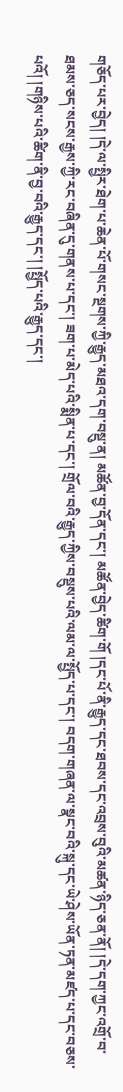གཅོད་པར་བྱེད། །དེ་ལ་སྤྱིར་ཐེག་པ་ཆེན་པོ་གསང་སྔགས་ཀྱི་རྒྱུད་མཐའ་དག་བསྡུ་ན། མཚོན་བྱ་དོན་དང་། མཚོན་བྱེད་ཚིག་གོ །དང་པོ་ནི་རྒྱུད་དང་ཐབས་དང་འབྲས་བུའི་མཚན་ཉིད་ཅན་ནོ། །དེ་དག་ཀྱང་འགྲོ་བ་ཐམས་ཅད་སངས་རྒྱས་ཀྱི་རང་བཞིན་དུ་གནས་པ་དང་། ཟག་པ་མེད་པའི་སྨིན་པ་དང་། གྲོལ་བའི་རྒྱུད་ཀྱིས་བསྡུས་པའི་ལམ་ལ་སྤྱོད་པ་དང་། བདག་གཞན་ལ་སྣང་བའི་སྐུ་དང་ཡེ་ཤེས་ཡོན་ཏན་མཛད་པ་དང་བཅས་པའོ། །གཉིས་པའི་ཚིག་ནི་བྱ་བའི་རྒྱུད་དང་། །སྤྱོད་པའི་རྒྱུད་དང་།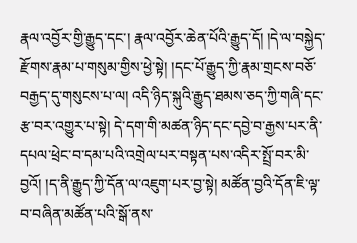རྣལ་འབྱོར་གྱི་རྒྱུད་དང་། རྣལ་འབྱོར་ཆེན་པོའི་རྒྱུད་དོ། །དེ་ལ་བསྐྱེད་རྫོགས་རྣམ་པ་གསུམ་གྱིས་ཕྱེ་སྟེ། །དང་པོ་རྒྱུད་ཀྱི་རྣམ་གྲངས་བཅོ་བརྒྱད་དུ་གསུངས་པ་ལ། འདི་ཉིད་སྐུའི་རྒྱུད་ཐམས་ཅད་ཀྱི་གཞི་དང་རྩ་བར་འགྱུར་པ་སྟེ། དེ་དག་གི་མཚན་ཉིད་དང་དབྱེ་བ་རྒྱས་པར་ནི་དཔལ་ཕྲེང་བ་དམ་པའི་འགྲེལ་པར་བསྟན་པས་འདིར་སྤྲོ་བར་མི་བྱའོ། །ད་ནི་རྒྱུད་ཀྱི་དོན་ལ་འཇུག་པར་བྱ་སྟེ། མཚོན་བྱའི་དོན་ཇི་ལྟ་བ་བཞིན་མཚོན་པའི་སྒོ་ནས་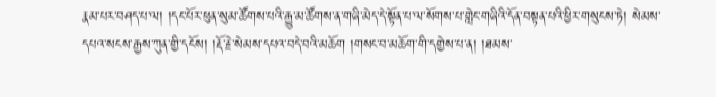རྣམ་པར་བཤད་པ་ལ། །དང་པོར་ཕུན་སུམ་ཚོགས་པའི་རྒྱུ་མ་ཚོགས་ན་གཞི་མེད་དེ་སྟོན་པ་ལ་སོགས་པ་གླེང་གཞིའི་དོན་བསྟན་པའི་ཕྱིར་གསུངས་ཏེ། སེམས་དཔའ་སངས་རྒྱས་ཀུན་གྱི་དངོས། །རྡོ་རྗེ་སེམས་དཔའ་བདེ་བའི་མཆོག །གསང་བ་མཆོག་གི་དགྱེས་པ་ན། །ཐམས་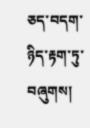ཅད་བདག་ཉིད་རྟག་ཏུ་བཞུགས།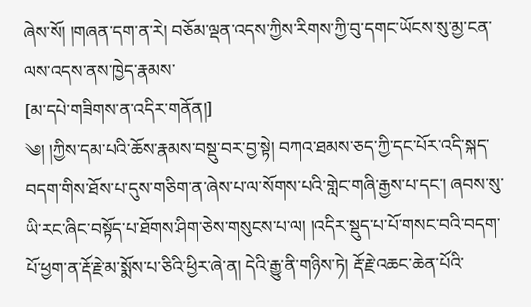ཞེས་སོ། །གཞན་དག་ན་རེ། བཅོམ་ལྡན་འདས་ཀྱིས་རིགས་ཀྱི་བུ་དགང་ཡོངས་སུ་མྱ་ངན་ལས་འདས་ནས་ཁྱེད་རྣམས་
[མ་དཔེ་གཟིགས་ན་འདིར་གནོན།]
༄། །ཀྱིས་དམ་པའི་ཆོས་རྣམས་བསྡུ་བར་བྱ་སྟེ། བཀའ་ཐམས་ཅད་ཀྱི་དང་པོར་འདི་སྐད་བདག་གིས་ཐོས་པ་དུས་གཅིག་ན་ཞེས་པ་ལ་སོགས་པའི་གླེང་གཞི་རྒྱས་པ་དང་། ཞབས་སུ་ཡི་རང་ཞིང་བསྟོད་པ་ཐོགས་ཤིག་ཅེས་གསུངས་པ་ལ། །འདིར་སྡུད་པ་པོ་གསང་བའི་བདག་པོ་ཕྱག་ན་རྡོ་རྗེ་མ་སྨོས་པ་ཅིའི་ཕྱིར་ཞེ་ན། དེའི་རྒྱུ་ནི་གཉིས་ཏེ། རྡོ་རྗེ་འཆང་ཆེན་པོའི་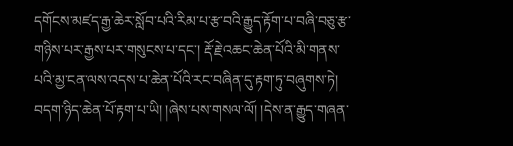དགོངས་མཛད་རྒྱ་ཆེར་སློབ་པའི་རིམ་པ་རྩ་བའི་རྒྱུད་རྟོག་པ་བཞི་བཅུ་རྩ་གཉིས་པར་རྒྱས་པར་གསུངས་པ་དང་། རྡོ་རྗེ་འཆང་ཆེན་པོའི་མི་གནས་པའི་མྱ་ངན་ལས་འདས་པ་ཆེན་པོའི་རང་བཞིན་དུ་རྟག་ཏུ་བཞུགས་ཏེ། བདག་ཉིད་ཆེན་པོ་རྟག་པ་ཡི། །ཞེས་པས་གསལ་ལོ། །དེས་ན་རྒྱུད་གཞན་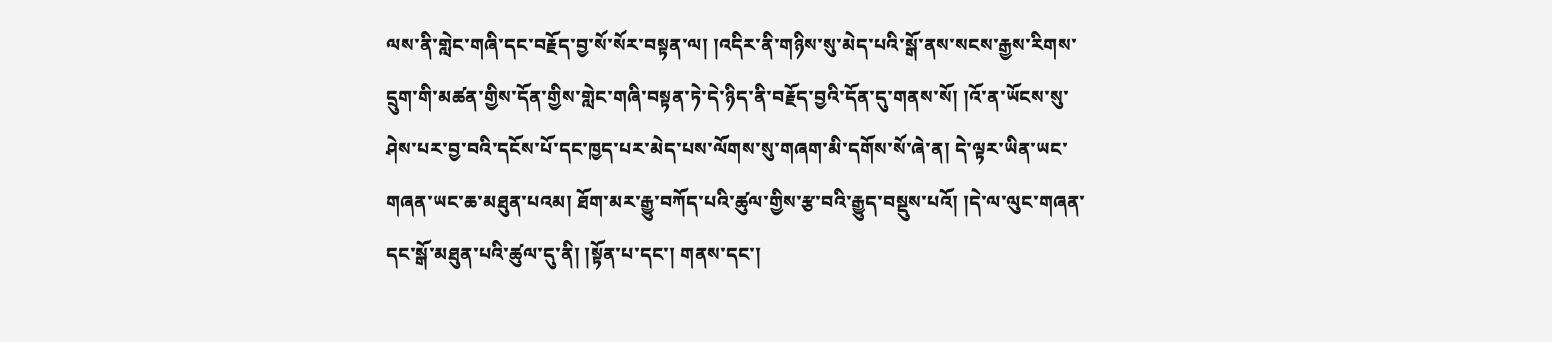ལས་ནི་གླེང་གཞི་དང་བརྗོད་བྱ་སོ་སོར་བསྟན་ལ། །འདིར་ནི་གཉིས་སུ་མེད་པའི་སྒོ་ནས་སངས་རྒྱས་རིགས་དྲུག་གི་མཚན་གྱིས་དོན་གྱིས་གླེང་གཞི་བསྟན་ཏེ་དེ་ཉིད་ནི་བརྗོད་བྱའི་དོན་དུ་གནས་སོ། །འོ་ན་ཡོངས་སུ་ཤེས་པར་བྱ་བའི་དངོས་པོ་དང་ཁྱད་པར་མེད་པས་ལོགས་སུ་གཞག་མི་དགོས་སོ་ཞེ་ན། དེ་ལྟར་ཡིན་ཡང་གཞན་ཡང་ཆ་མཐུན་པའམ། ཐོག་མར་རྒྱུ་བཀོད་པའི་ཚུལ་གྱིས་རྩ་བའི་རྒྱུད་བསྡུས་པའོ། །དེ་ལ་ལུང་གཞན་དང་སྒོ་མཐུན་པའི་ཚུལ་དུ་ནི། །སྟོན་པ་དང་། གནས་དང་།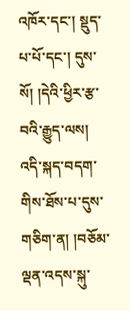འཁོར་དང་། སྡུད་པ་པོ་དང་། དུས་སོ། །དེའི་ཕྱིར་རྩ་བའི་རྒྱུད་ལས། འདི་སྐད་བདག་གིས་ཐོས་པ་དུས་གཅིག་ན། །བཅོམ་ལྡན་འདས་སྐུ་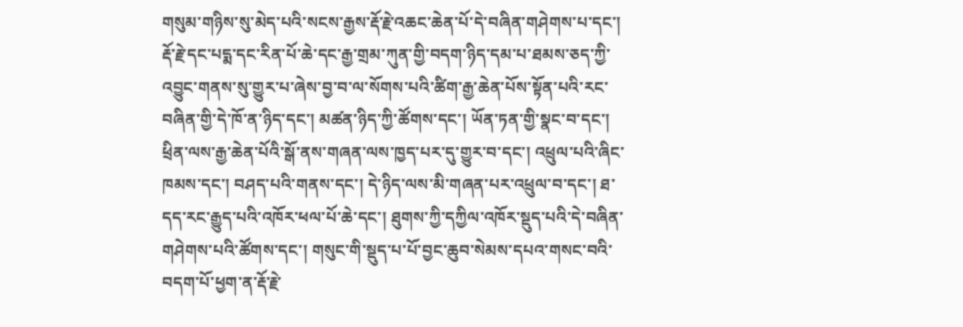གསུམ་གཉིས་སུ་མེད་པའི་སངས་རྒྱས་རྡོ་རྗེ་འཆང་ཆེན་པོ་དེ་བཞིན་གཤེགས་པ་དང་། རྡོ་རྗེ་དང་པདྨ་དང་རིན་པོ་ཆེ་དང་རྒྱ་གྲམ་ཀུན་གྱི་བདག་ཉིད་དམ་པ་ཐམས་ཅད་ཀྱི་འབྱུང་གནས་སུ་གྱུར་པ་ཞེས་བྱ་བ་ལ་སོགས་པའི་ཚིག་རྒྱ་ཆེན་པོས་སྟོན་པའི་རང་བཞིན་གྱི་དེ་ཁོ་ན་ཉིད་དང་། མཚན་ཉིད་ཀྱི་ཚོགས་དང་། ཡོན་ཏན་གྱི་སྣང་བ་དང་། ཕྲིན་ལས་རྒྱ་ཆེན་པོའི་སྒོ་ནས་གཞན་ལས་ཁྱད་པར་དུ་གྱུར་བ་དང་། འཕྲུལ་པའི་ཞིང་ཁམས་དང་། བཤད་པའི་གནས་དང་། དེ་ཉིད་ལས་མི་གཞན་པར་འཕྲུལ་བ་དང་། ཐ་དད་རང་རྒྱུད་པའི་འཁོར་ཕལ་པོ་ཆེ་དང་། ཐུགས་ཀྱི་དཀྱིལ་འཁོར་སྡུད་པའི་དེ་བཞིན་གཤེགས་པའི་ཚོགས་དང་། གསུང་གི་སྡུད་པ་པོ་བྱང་ཆུབ་སེམས་དཔའ་གསང་བའི་བདག་པོ་ཕྱག་ན་རྡོ་རྗེ་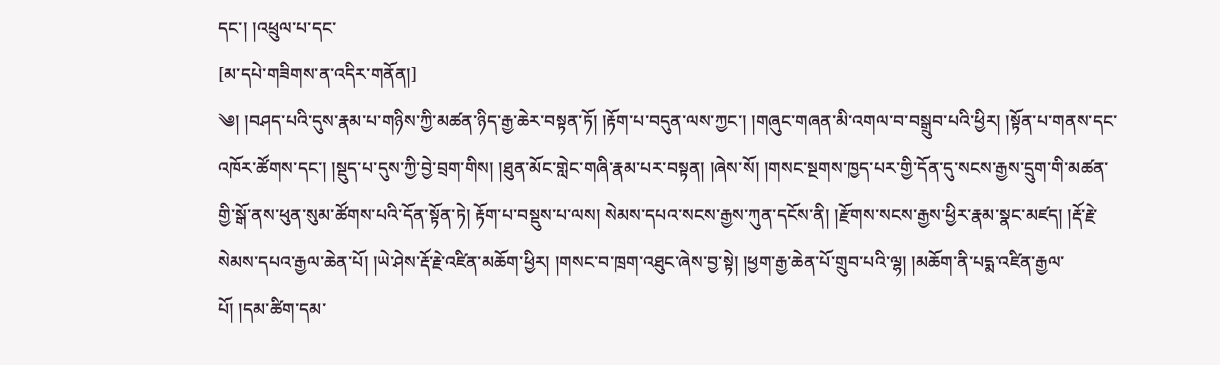དང་། །འཕྲུལ་པ་དང་
[མ་དཔེ་གཟིགས་ན་འདིར་གནོན།]
༄། །བཤད་པའི་དུས་རྣམ་པ་གཉིས་ཀྱི་མཚན་ཉིད་རྒྱ་ཆེར་བསྟན་ཏོ། །རྟོག་པ་བདུན་ལས་ཀྱང་། །གཞུང་གཞན་མི་འགལ་བ་བསྒྲུབ་པའི་ཕྱིར། །སྟོན་པ་གནས་དང་འཁོར་ཚོགས་དང་། །སྡུད་པ་དུས་ཀྱི་བྱེ་བྲག་གིས། །ཐུན་མོང་གླེང་གཞི་རྣམ་པར་བསྟན། །ཞེས་སོ། །གསང་སྔགས་ཁྱད་པར་གྱི་དོན་དུ་སངས་རྒྱས་དྲུག་གི་མཚན་གྱི་སྒོ་ནས་ཕུན་སུམ་ཚོགས་པའི་དོན་སྟོན་ཏེ། རྟོག་པ་བསྡུས་པ་ལས། སེམས་དཔའ་སངས་རྒྱས་ཀུན་དངོས་ནི། །རྫོགས་སངས་རྒྱས་ཕྱིར་རྣམ་སྣང་མཛད། །རྡོ་རྗེ་སེམས་དཔའ་རྒྱལ་ཆེན་པོ། །ཡེ་ཤེས་རྡོ་རྗེ་འཛིན་མཆོག་ཕྱིར། །གསང་བ་ཁྲག་འཐུང་ཞེས་བྱ་སྟེ། །ཕྱག་རྒྱ་ཆེན་པོ་གྲུབ་པའི་ལྷ། །མཆོག་ནི་པདྨ་འཛིན་རྒྱལ་པོ། །དམ་ཚིག་དམ་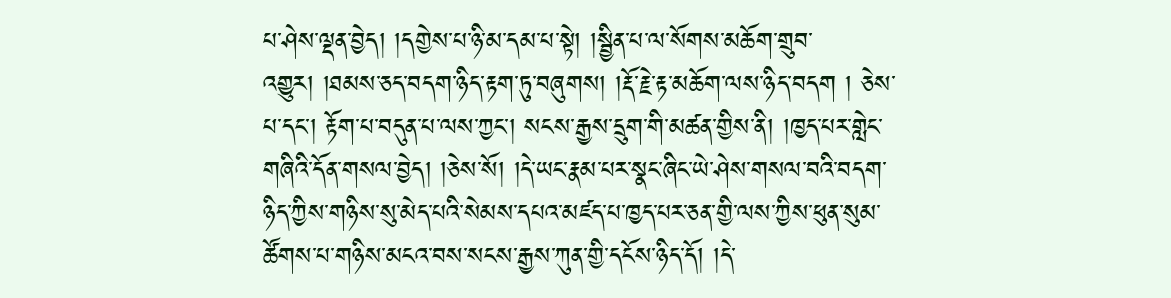པ་ཤེས་ལྡན་བྱེད། །དགྱེས་པ་ཉི་མ་དམ་པ་སྟེ། །སྦྱིན་པ་ལ་སོགས་མཆོག་གྲུབ་འགྱུར། །ཐམས་ཅད་བདག་ཉིད་རྟག་ཏུ་བཞུགས། །རྡོ་རྗེ་རྟ་མཆོག་ལས་ཉིད་བདག ། ཅེས་པ་དང་། རྟོག་པ་བདུན་པ་ལས་ཀྱང་། སངས་རྒྱས་དྲུག་གི་མཚན་གྱིས་ནི། །ཁྱད་པར་གླེང་གཞིའི་དོན་གསལ་བྱེད། །ཅེས་སོ། །དེ་ཡང་རྣམ་པར་སྣང་ཞིང་ཡེ་ཤེས་གསལ་བའི་བདག་ཉིད་ཀྱིས་གཉིས་སུ་མེད་པའི་སེམས་དཔའ་མཛད་པ་ཁྱད་པར་ཅན་གྱི་ལས་ཀྱིས་ཕུན་སུམ་ཚོགས་པ་གཉིས་མངའ་བས་སངས་རྒྱས་ཀུན་གྱི་དངོས་ཉིད་དོ། །དེ་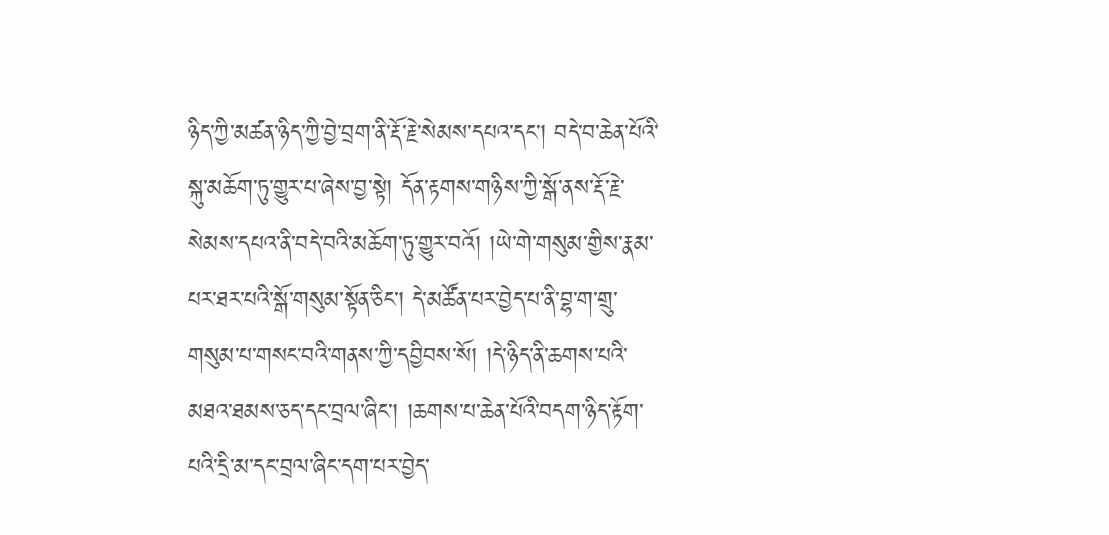ཉིད་ཀྱི་མཚན་ཉིད་ཀྱི་བྱེ་བྲག་ནི་རྡོ་རྗེ་སེམས་དཔའ་དང་། བདེ་བ་ཆེན་པོའི་སྐུ་མཆོག་ཏུ་གྱུར་པ་ཞེས་བྱ་སྟེ། དོན་རྟགས་གཉིས་ཀྱི་སྒོ་ནས་རྡོ་རྗེ་སེམས་དཔའ་ནི་བདེ་བའི་མཆོག་ཏུ་གྱུར་བའོ། །ཡེ་གེ་གསུམ་གྱིས་རྣམ་པར་ཐར་པའི་སྒོ་གསུམ་སྟོན་ཅིང་། དེ་མཚོན་པར་བྱེད་པ་ནི་བྷ་ག་གྲུ་གསུམ་པ་གསང་བའི་གནས་ཀྱི་དབྱིབས་སོ། །དེ་ཉིད་ནི་ཆགས་པའི་མཐའ་ཐམས་ཅད་དང་བྲལ་ཞིང་། །ཆགས་པ་ཆེན་པོའི་བདག་ཉིད་རྟོག་པའི་དྲི་མ་དང་བྲལ་ཞིང་དག་པར་བྱེད་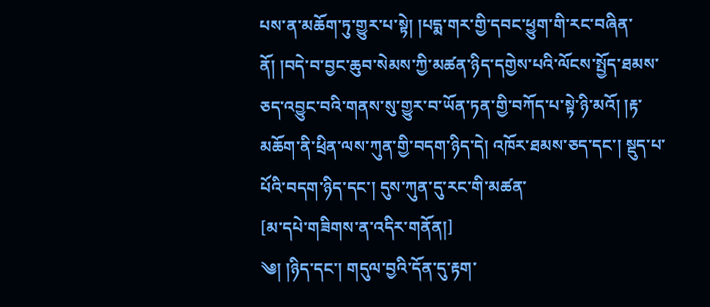པས་ན་མཆོག་ཏུ་གྱུར་པ་སྟེ། །པདྨ་གར་གྱི་དབང་ཕྱུག་གི་རང་བཞིན་ནོ། །བདེ་བ་བྱང་ཆུབ་སེམས་ཀྱི་མཚན་ཉིད་དགྱེས་པའི་ལོངས་སྤྱོད་ཐམས་ཅད་འབྱུང་བའི་གནས་སུ་གྱུར་བ་ཡོན་ཏན་གྱི་བཀོད་པ་སྟེ་ཉི་མའོ། །རྟ་མཆོག་ནི་ཕྲིན་ལས་ཀུན་གྱི་བདག་ཉིད་དེ། འཁོར་ཐམས་ཅད་དང་། སྡུད་པ་པོའི་བདག་ཉིད་དང་། དུས་ཀུན་དུ་རང་གི་མཚན་
[མ་དཔེ་གཟིགས་ན་འདིར་གནོན།]
༄། །ཉིད་དང་། གདུལ་བྱའི་དོན་དུ་རྟག་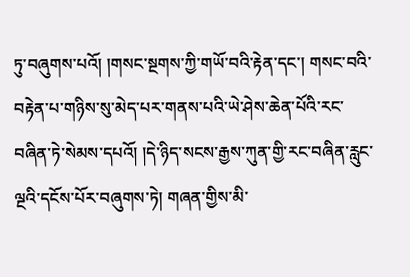ཏུ་བཞུགས་པའོ། །གསང་སྔགས་ཀྱི་གཡོ་བའི་རྟེན་དང་། གསང་བའི་བརྟེན་པ་གཉིས་སུ་མེད་པར་གནས་པའི་ཡེ་ཤེས་ཆེན་པོའི་རང་བཞིན་ཏེ་སེམས་དཔའོ། །དེ་ཉིད་སངས་རྒྱས་ཀུན་གྱི་རང་བཞིན་རླུང་ལྔའི་དངོས་པོར་བཞུགས་ཏེ། གཞན་གྱིས་མི་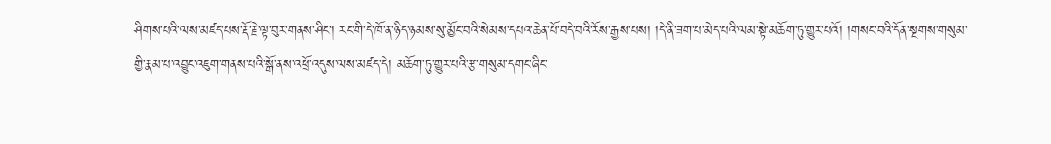ཤིགས་པའི་ལས་མཛད་པས་རྡོ་རྗེ་ལྟ་བུར་གནས་ཤིང་། རང་གི་དེ་ཁོ་ན་ཉིད་ཉམས་སུ་མྱོང་བའི་སེམས་དཔའ་ཆེན་པོ་བདེ་བའི་རོས་རྒྱས་པས། །དེ་ནི་ཟག་པ་མེད་པའི་ལམ་སྟེ་མཆོག་ཏུ་གྱུར་པའོ། །གསང་བའི་དོན་སྔགས་གསུམ་གྱི་རྣམ་པ་འབྱུང་འཇུག་གནས་པའི་སྒོ་ནས་འཕྲོ་འདུས་ལས་མཛད་དེ། མཆོག་ཏུ་གྱུར་པའི་རྩ་གསུམ་དགང་ཞིང་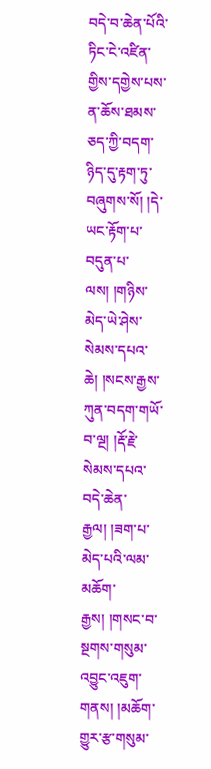བདེ་བ་ཆེན་པོའི་ཏིང་ངེ་འཛིན་གྱིས་དགྱེས་པས་ན་ཆོས་ཐམས་ཅད་ཀྱི་བདག་ཉིད་དུ་རྟག་ཏུ་བཞུགས་སོ། །དེ་ཡང་རྟོག་པ་བདུན་པ་ལས། །གཉིས་མེད་ཡེ་ཤེས་སེམས་དཔའ་ཆེ། །སངས་རྒྱས་ཀུན་བདག་གཡོ་བ་ལྔ། །རྡོ་རྗེ་སེམས་དཔའ་བདེ་ཆེན་རྒྱལ། །ཟག་པ་མེད་པའི་ལམ་མཆོག་རྒྱས། །གསང་བ་སྔགས་གསུམ་འབྱུང་འཇུག་གནས། །མཆོག་གྱུར་རྩ་གསུམ་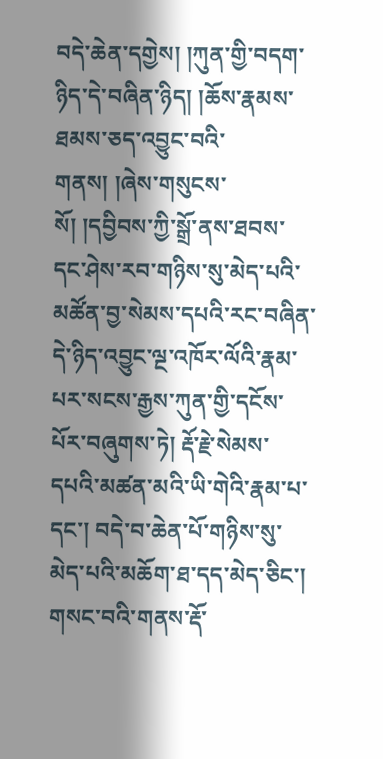བདེ་ཆེན་དགྱེས། །ཀུན་གྱི་བདག་ཉིད་དེ་བཞིན་ཉིད། །ཆོས་རྣམས་ཐམས་ཅད་འབྱུང་བའི་གནས། །ཞེས་གསུངས་སོ། །དབྱིབས་ཀྱི་སྒྲོ་ནས་ཐབས་དང་ཤེས་རབ་གཉིས་སུ་མེད་པའི་མཚོན་བྱ་སེམས་དཔའི་རང་བཞིན་དེ་ཉིད་འབྱུང་ལྔ་འཁོར་ལོའི་རྣམ་པར་སངས་རྒྱས་ཀུན་གྱི་དངོས་པོར་བཞུགས་ཏེ། རྡོ་རྗེ་སེམས་དཔའི་མཚན་མའི་ཡི་གེའི་རྣམ་པ་དང་། བདེ་བ་ཆེན་པོ་གཉིས་སུ་མེད་པའི་མཆོག་ཐ་དད་མེད་ཅིང་། གསང་བའི་གནས་རྡོ་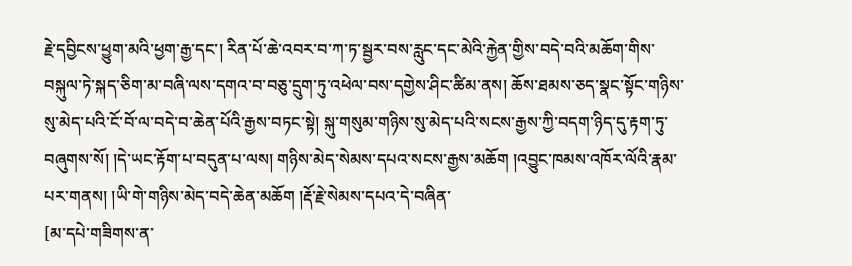རྗེ་དབྱིངས་ཕྱུག་མའི་ཕྱག་རྒྱ་དང་། རིན་པོ་ཆེ་འབར་བ་ཀ་ཏ་སྦྱར་བས་རླུང་དང་མེའི་རྐྱེན་གྱིས་བདེ་བའི་མཆོག་གིས་བསྐུལ་ཏེ་སྐད་ཅིག་མ་བཞི་ལས་དགའ་བ་བཅུ་དྲུག་ཏུ་འཕེལ་བས་དགྱེས་ཤིང་ཚིམ་ནས། ཆོས་ཐམས་ཅད་སྣང་སྟོང་གཉིས་སུ་མེད་པའི་ངོ་བོ་ལ་བདེ་བ་ཆེན་པོའི་རྒྱས་བཏང་སྟེ། སྐུ་གསུམ་གཉིས་སུ་མེད་པའི་སངས་རྒྱས་ཀྱི་བདག་ཉིད་དུ་རྟག་ཏུ་བཞུགས་སོ། །དེ་ཡང་རྟོག་པ་བདུན་པ་ལས། གཉིས་མེད་སེམས་དཔའ་སངས་རྒྱས་མཆོག །འབྱུང་ཁམས་འཁོར་ལོའི་རྣམ་པར་གནས། །ཡི་གེ་གཉིས་མེད་བདེ་ཆེན་མཆོག །རྡོ་རྗེ་སེམས་དཔའ་དེ་བཞིན་
[མ་དཔེ་གཟིགས་ན་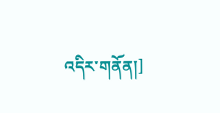འདིར་གནོན།]